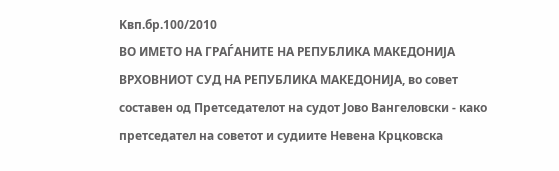Kвп.бр.100/2010
ВО ИМЕТО НА ГРАЃАНИТЕ НА РЕПУБЛИКА МАКЕДОНИЈА
ВРХОВНИОТ СУД НА РЕПУБЛИКА МАКЕДОНИЈА, во совет составен од Претседателот на судот Јово Вангеловски - како претседател на советот и судиите Невена Крцковска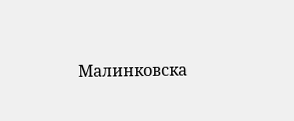Малинковска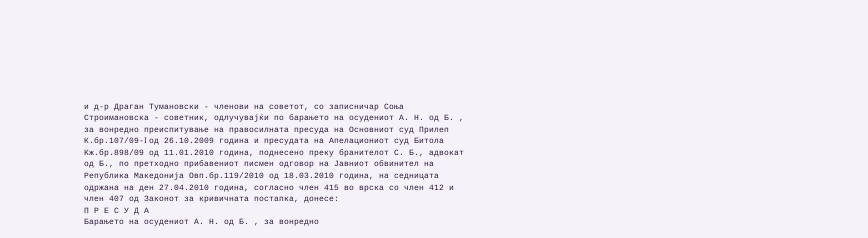и д-р Драган Тумановски - членови на советот, со записничар Соња Строимановска - советник, одлучувајќи по барањето на осудениот А. Н. од Б. , за вонредно преиспитување на правосилната пресуда на Основниот суд Прилеп К.бр.107/09-I од 26.10.2009 година и пресудата на Апелациониот суд Битола Кж.бр.898/09 од 11.01.2010 година, поднесено преку бранителот С. Б., адвокат од Б., по претходно прибавениот писмен одговор на Јавниот обвинител на Република Македонија Овп.бр.119/2010 од 18.03.2010 година, на седницата одржана на ден 27.04.2010 година, согласно член 415 во врска со член 412 и член 407 од Законот за кривичната постапка, донесе:
П Р Е С У Д А
Барањето на осудениот А. Н. од Б. , за вонредно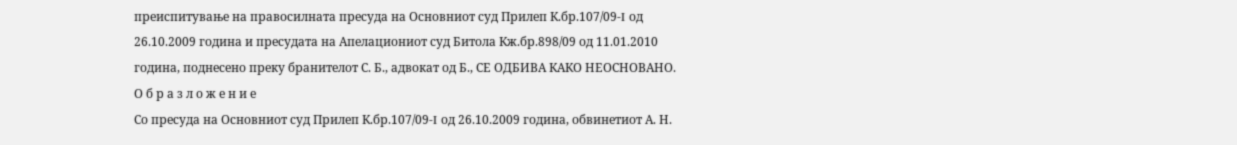преиспитување на правосилната пресуда на Основниот суд Прилеп К.бр.107/09-I од 26.10.2009 година и пресудата на Апелациониот суд Битола Кж.бр.898/09 од 11.01.2010 година, поднесено преку бранителот С. Б., адвокат од Б., СЕ ОДБИВА КАКО НЕОСНОВАНО.
О б р а з л о ж е н и е
Со пресуда на Основниот суд Прилеп К.бр.107/09-I од 26.10.2009 година, обвинетиот А. Н.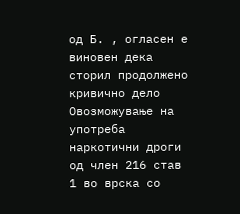од Б. , огласен е виновен дека сторил продолжено кривично дело Овозможување на употреба наркотични дроги од член 216 став 1 во врска со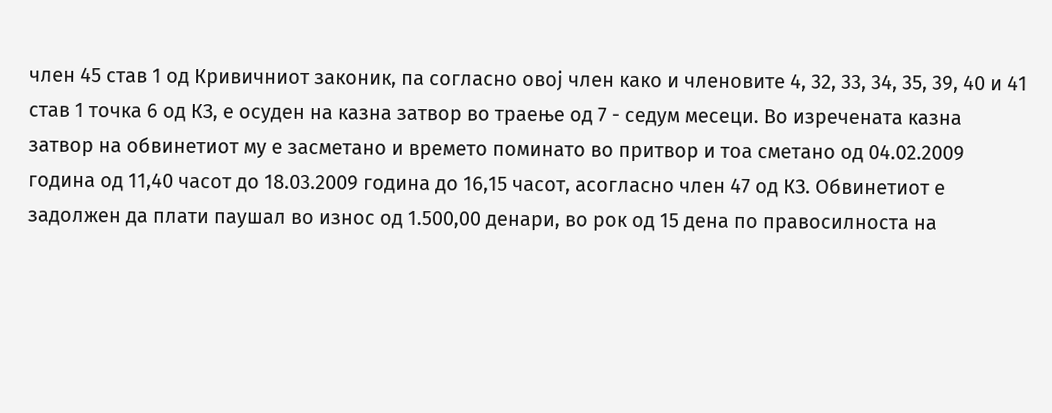член 45 став 1 од Кривичниот законик, па согласно овој член како и членовите 4, 32, 33, 34, 35, 39, 40 и 41 став 1 точка 6 од КЗ, е осуден на казна затвор во траење од 7 - седум месеци. Во изречената казна затвор на обвинетиот му е засметано и времето поминато во притвор и тоа сметано од 04.02.2009 година од 11,40 часот до 18.03.2009 година до 16,15 часот, асогласно член 47 од КЗ. Обвинетиот е задолжен да плати паушал во износ од 1.500,00 денари, во рок од 15 дена по правосилноста на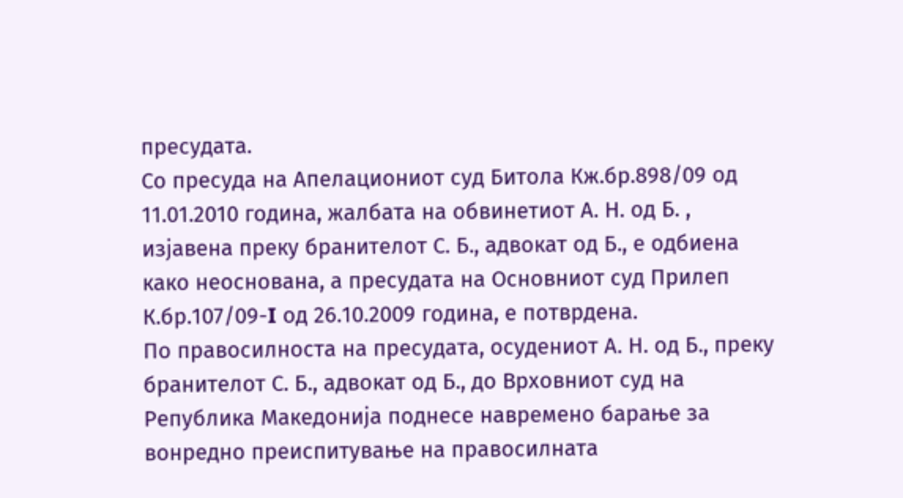пресудата.
Со пресуда на Апелациониот суд Битола Кж.бр.898/09 од 11.01.2010 година, жалбата на обвинетиот А. Н. од Б. , изјавена преку бранителот С. Б., адвокат од Б., е одбиена како неоснована, а пресудата на Основниот суд Прилеп К.бр.107/09-I од 26.10.2009 година, е потврдена.
По правосилноста на пресудата, осудениот А. Н. од Б., преку бранителот С. Б., адвокат од Б., до Врховниот суд на Република Македонија поднесе навремено барање за вонредно преиспитување на правосилната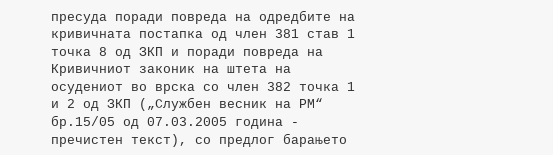пресуда поради повреда на одредбите на кривичната постапка од член 381 став 1 точка 8 од ЗКП и поради повреда на Кривичниот законик на штета на осудениот во врска со член 382 точка 1 и 2 од ЗКП („Службен весник на РМ“ бр.15/05 од 07.03.2005 година - пречистен текст), со предлог барањето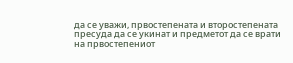да се уважи, првостепената и второстепената пресуда да се укинат и предметот да се врати на првостепениот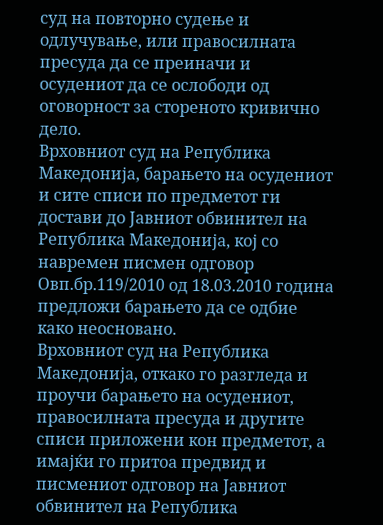суд на повторно судење и одлучување, или правосилната пресуда да се преиначи и осудениот да се ослободи од оговорност за стореното кривично дело.
Врховниот суд на Република Македонија, барањето на осудениот и сите списи по предметот ги достави до Јавниот обвинител на Република Македонија, кој со навремен писмен одговор Овп.бр.119/2010 од 18.03.2010 година предложи барањето да се одбие како неосновано.
Врховниот суд на Република Македонија, откако го разгледа и проучи барањето на осудениот, правосилната пресуда и другите списи приложени кон предметот, а имајќи го притоа предвид и писмениот одговор на Јавниот обвинител на Република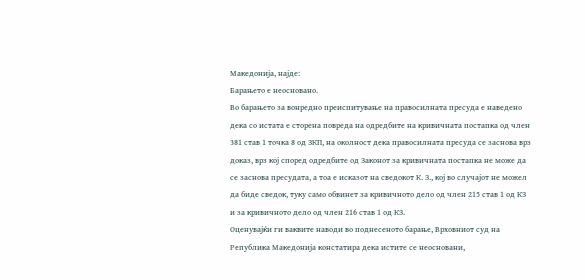Македонија, најде:
Барањето е неосновано.
Во барањето за вонредно преиспитување на правосилната пресуда е наведено дека со истата е сторена повреда на одредбите на кривичната постапка од член 381 став 1 точка 8 од ЗКП, на околност дека правосилната пресуда се заснова врз доказ, врз кој според одредбите од Законот за кривичната постапка не може да се заснова пресудата, а тоа е исказот на сведокот К. З., кој во случајот не можел да биде сведок, туку само обвинет за кривичното дело од член 215 став 1 од КЗ и за кривичното дело од член 216 став 1 од КЗ.
Оценувајќи ги ваквите наводи во поднесеното барање, Врховниот суд на Република Македонија констатира дека истите се неосновани,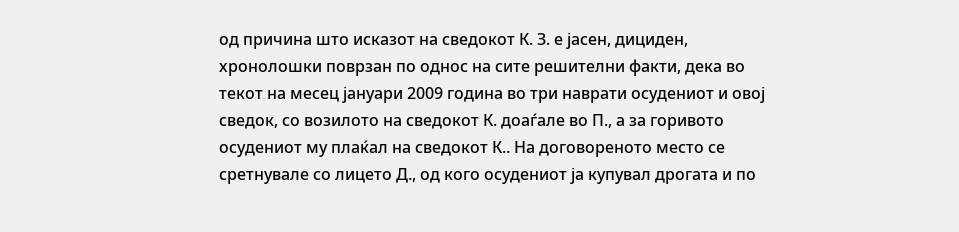од причина што исказот на сведокот К. З. е јасен, дициден, хронолошки поврзан по однос на сите решителни факти, дека во текот на месец јануари 2009 година во три наврати осудениот и овој сведок, со возилото на сведокот К. доаѓале во П., а за горивото осудениот му плаќал на сведокот К.. На договореното место се сретнувале со лицето Д., од кого осудениот ја купувал дрогата и по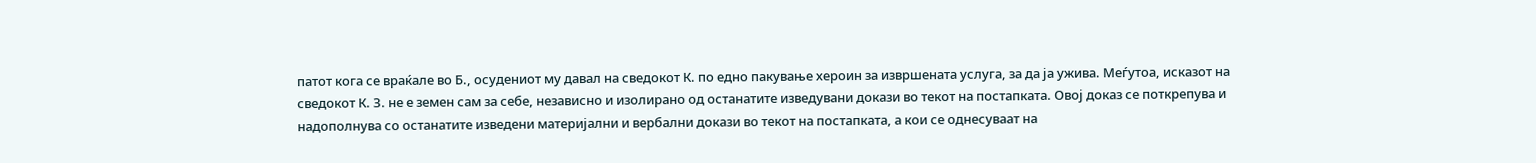патот кога се враќале во Б., осудениот му давал на сведокот К. по едно пакување хероин за извршената услуга, за да ја ужива. Меѓутоа, исказот на сведокот К. З. не е земен сам за себе, независно и изолирано од останатите изведувани докази во текот на постапката. Овој доказ се поткрепува и надополнува со останатите изведени материјални и вербални докази во текот на постапката, а кои се однесуваат на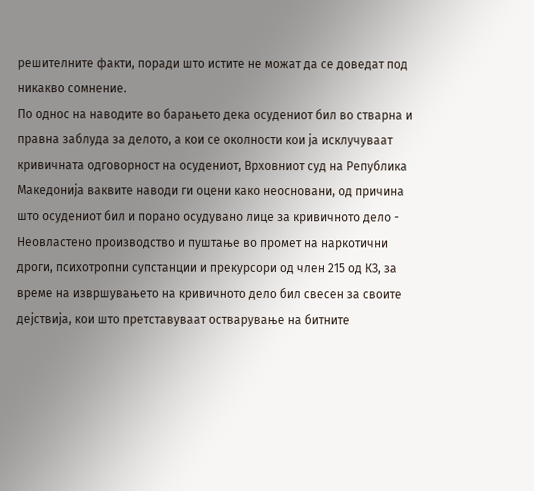решителните факти, поради што истите не можат да се доведат под никакво сомнение.
По однос на наводите во барањето дека осудениот бил во стварна и правна заблуда за делото, а кои се околности кои ја исклучуваат кривичната одговорност на осудениот, Врховниот суд на Република Македонија ваквите наводи ги оцени како неосновани, од причина што осудениот бил и порано осудувано лице за кривичното дело - Неовластено производство и пуштање во промет на наркотични дроги, психотропни супстанции и прекурсори од член 215 од КЗ, за време на извршувањето на кривичното дело бил свесен за своите дејствија, кои што претставуваат остварување на битните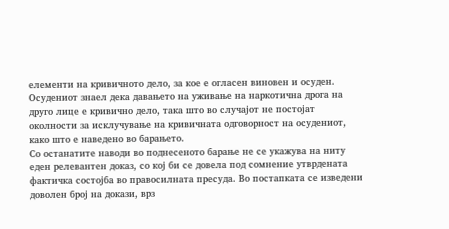елементи на кривичното дело, за кое е огласен виновен и осуден. Осудениот знаел дека давањето на уживање на наркотична дрога на друго лице е кривично дело, така што во случајот не постојат околности за исклучување на кривичната одговорност на осудениот, како што е наведено во барањето.
Со останатите наводи во поднесеното барање не се укажува на ниту еден релевантен доказ, со кој би се довела под сомнение утврдената фактичка состојба во правосилната пресуда. Во постапката се изведени доволен број на докази, врз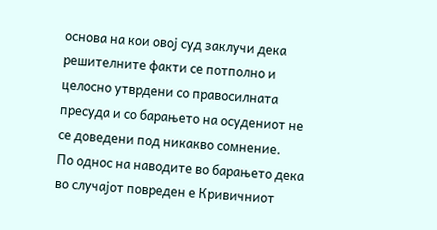основа на кои овој суд заклучи дека решителните факти се потполно и целосно утврдени со правосилната пресуда и со барањето на осудениот не се доведени под никакво сомнение.
По однос на наводите во барањето дека во случајот повреден е Кривичниот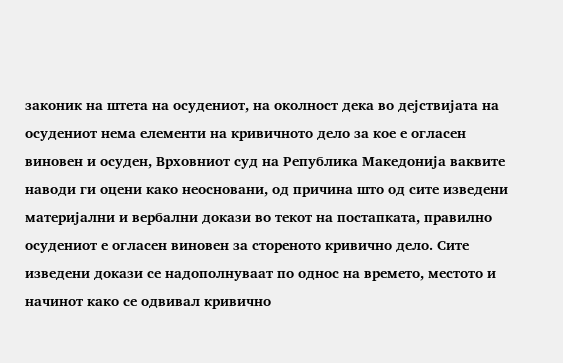законик на штета на осудениот, на околност дека во дејствијата на осудениот нема елементи на кривичното дело за кое е огласен виновен и осуден, Врховниот суд на Република Македонија ваквите наводи ги оцени како неосновани, од причина што од сите изведени материјални и вербални докази во текот на постапката, правилно осудениот е огласен виновен за стореното кривично дело. Сите изведени докази се надополнуваат по однос на времето, местото и начинот како се одвивал кривично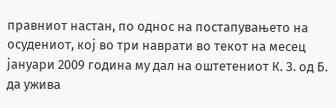правниот настан, по однос на постапувањето на осудениот, кој во три наврати во текот на месец јануари 2009 година му дал на оштетениот К. З. од Б. да ужива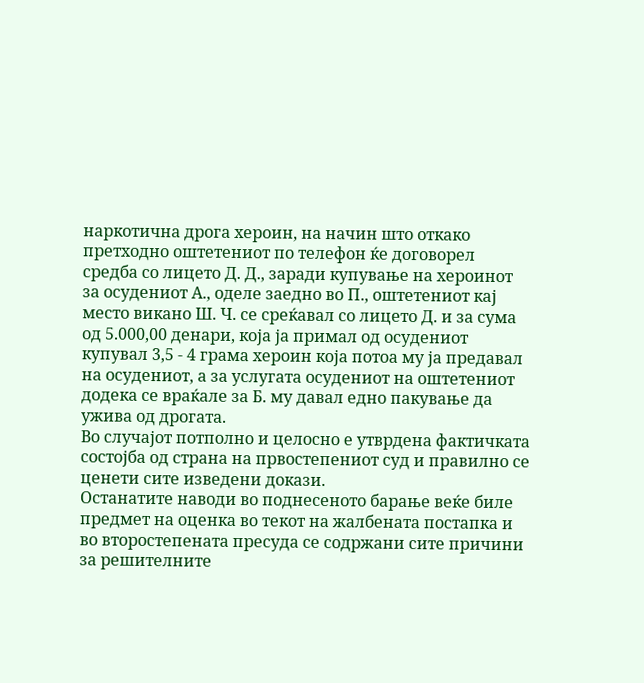наркотична дрога хероин, на начин што откако претходно оштетениот по телефон ќе договорел средба со лицето Д. Д., заради купување на хероинот за осудениот А., оделе заедно во П., оштетениот кај место викано Ш. Ч. се среќавал со лицето Д. и за сума од 5.000,00 денари, која ја примал од осудениот купувал 3,5 - 4 грама хероин која потоа му ја предавал на осудениот, а за услугата осудениот на оштетениот додека се враќале за Б. му давал едно пакување да ужива од дрогата.
Во случајот потполно и целосно е утврдена фактичката состојба од страна на првостепениот суд и правилно се ценети сите изведени докази.
Останатите наводи во поднесеното барање веќе биле предмет на оценка во текот на жалбената постапка и во второстепената пресуда се содржани сите причини за решителните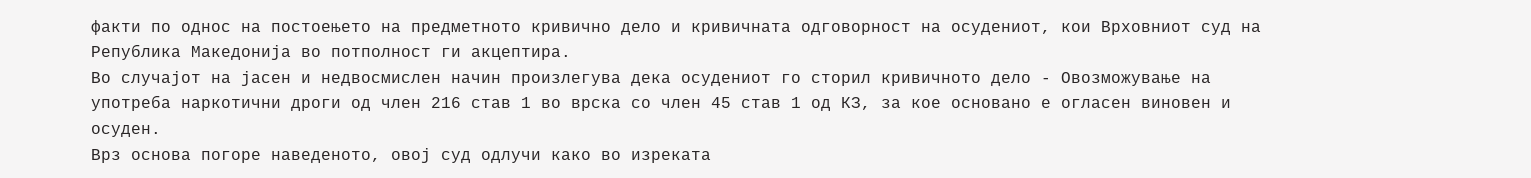факти по однос на постоењето на предметното кривично дело и кривичната одговорност на осудениот, кои Врховниот суд на Република Македонија во потполност ги акцептира.
Во случајот на јасен и недвосмислен начин произлегува дека осудениот го сторил кривичното дело - Овозможување на употреба наркотични дроги од член 216 став 1 во врска со член 45 став 1 од КЗ, за кое основано е огласен виновен и осуден.
Врз основа погоре наведеното, овој суд одлучи како во изреката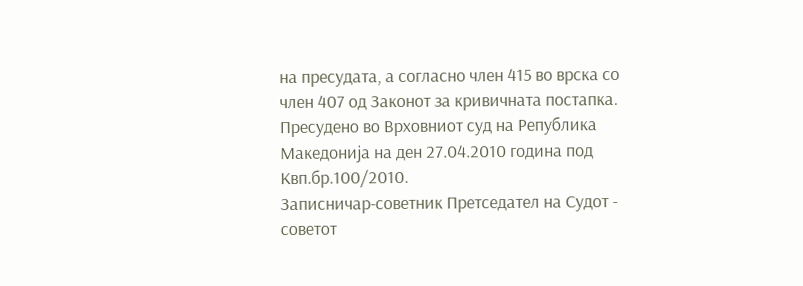на пресудата, а согласно член 415 во врска со член 407 од Законот за кривичната постапка.
Пресудено во Врховниот суд на Република Македонија на ден 27.04.2010 година под Kвп.бр.100/2010.
Записничар-советник Претседател на Судот - советот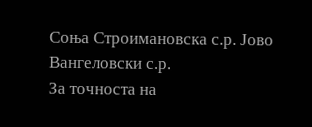Соња Строимановска с.р. Јово Вангеловски с.р.
За точноста на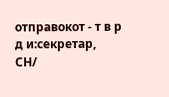отправокот - т в р д и:секретар,
СН/